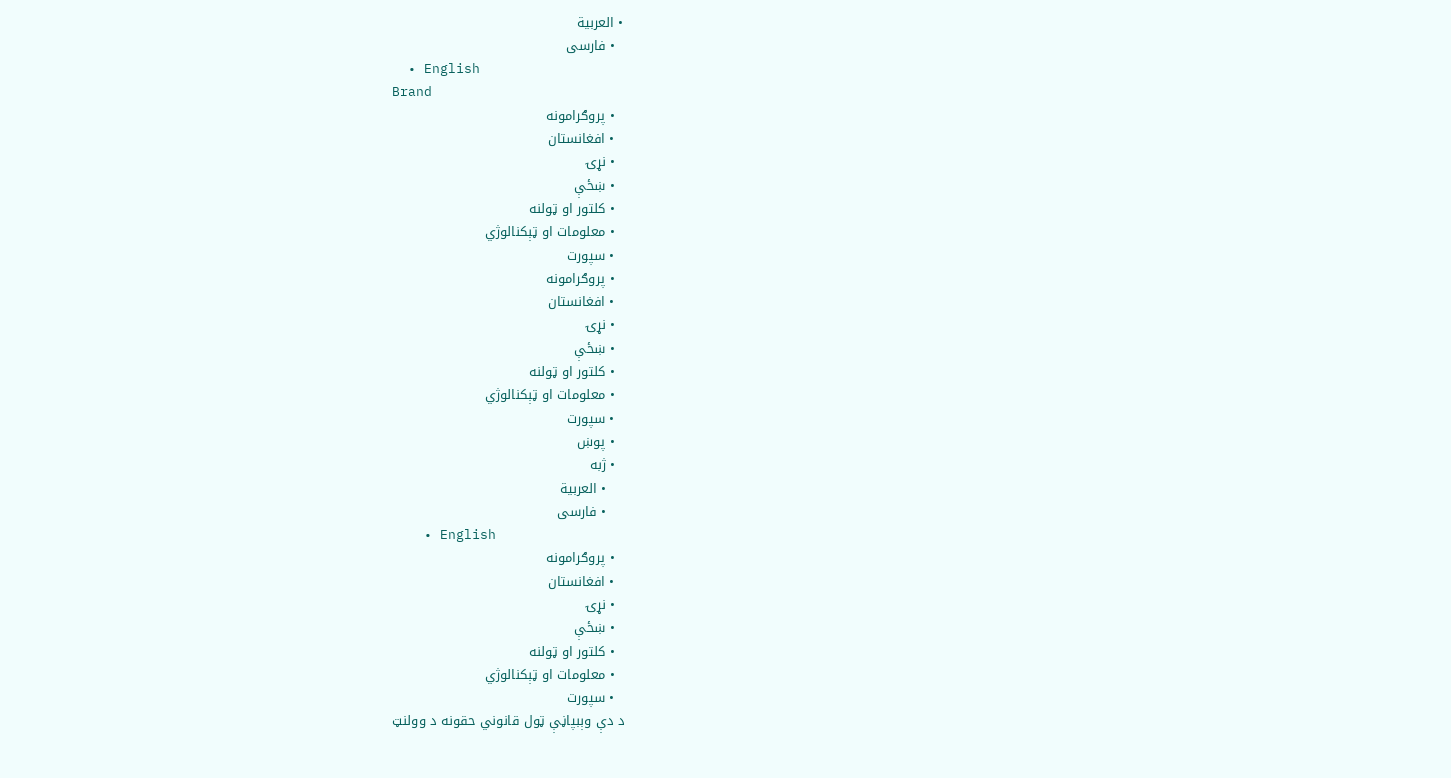• العربية
  • فارسی
  • English
Brand
  • پروګرامونه
  • افغانستان
  • نړۍ
  • ښځې
  • کلتور او ټولنه
  • معلومات او ټېکنالوژي
  • سپورت
  • پروګرامونه
  • افغانستان
  • نړۍ
  • ښځې
  • کلتور او ټولنه
  • معلومات او ټېکنالوژي
  • سپورت
  • پوښ
  • ژبه
    • العربية
    • فارسی
    • English
  • پروګرامونه
  • افغانستان
  • نړۍ
  • ښځې
  • کلتور او ټولنه
  • معلومات او ټېکنالوژي
  • سپورت
د دې وېبپاڼې ټول قانوني حقونه د وولنټ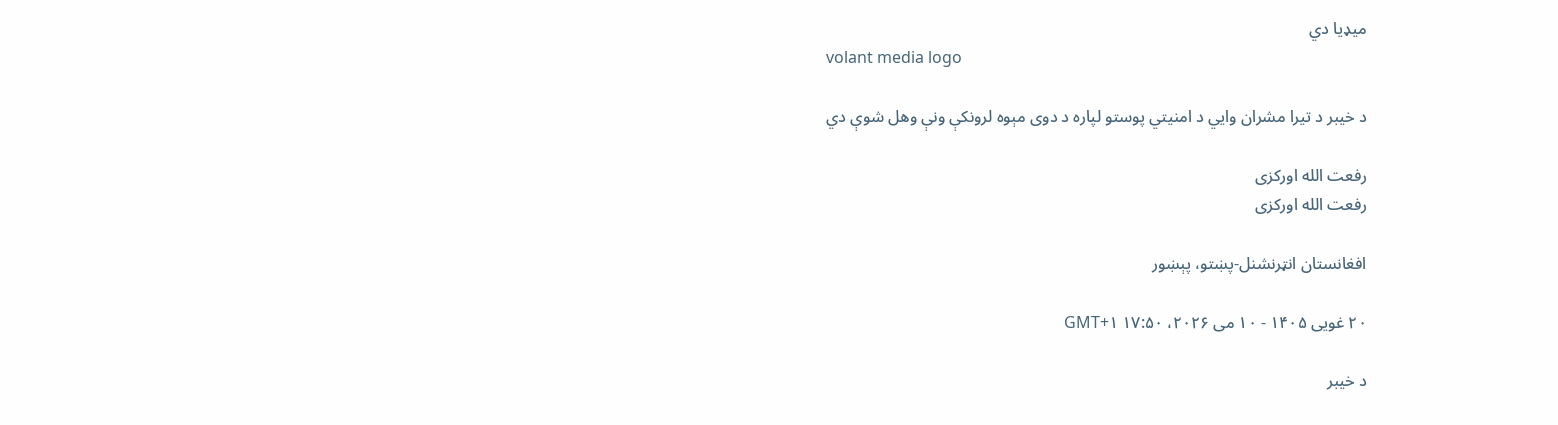میډیا دي
volant media logo

د خیبر د تیرا مشران وايي د امنیتي پوستو لپاره د دوی مېوه لرونکې ونې وهل شوې دي

رفعت الله اورکزی
رفعت الله اورکزی

افغانستان انټرنشنل-پښتو، پېښور

۲۰ غویی ۱۴۰۵ - ۱۰ می ۲۰۲۶، ۱۷:۵۰ GMT+۱

د خیبر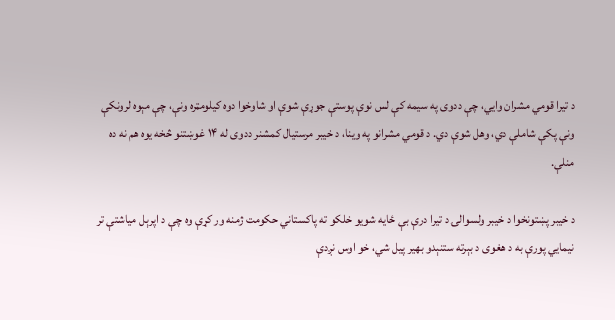د تیرا قومي مشران وايي، چې ددوی په سیمه کې لس نوې پوستې جوړې شوې او شاوخوا دوه کیلومټره ونې، چې مېوه لرونکې ونې پکې شاملې دي، وهل شوې دي. د قومي مشرانو په وینا، د خیبر مرستیال کمشنر ددوی له ۱۴ غوښتنو څخه یوه هم نه ده منلې.

د خیبر پښتونخوا د خیبر ولسوالۍ د تیرا درې بې ځایه شویو خلکو ته پاکستاني حکومت ژمنه ور کړې وه چې د اپرېل میاشتې تر نیمایي پورې به د هغوی د بېرته ستنېدو بهیر پیل شي، خو اوس نږدې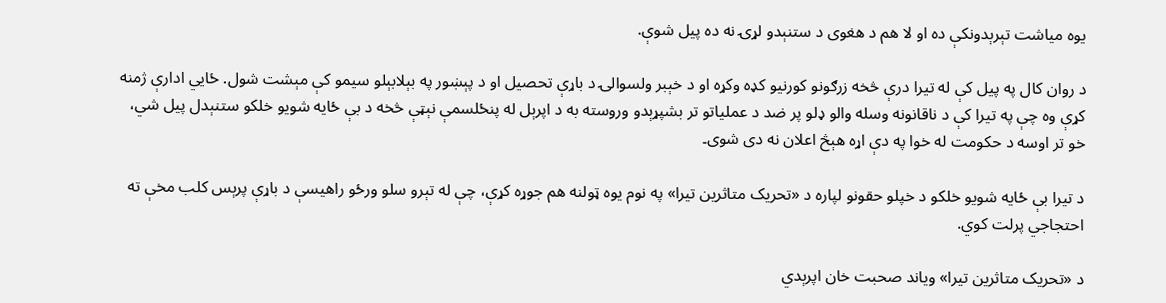یوه میاشت تېرېدونکې ده او لا هم د هغوی د ستنېدو لړۍ نه ده پیل شوې.

د روان کال په پیل کې له تیرا درې څخه زرګونو کورنیو کډه وکړه او د خېبر ولسوالۍ د باړې تحصیل او د پېښور په بېلابېلو سیمو کې مېشت شول. ځايي ادارې ژمنه کړې وه چې په تیرا کې د ناقانونه وسله والو ډلو پر ضد د عملیاتو تر بشپړېدو وروسته به د اپرېل له پنځلسمې نېټې څخه د بې ځایه شویو خلکو ستنېدل پیل شي، خو تر اوسه د حکومت له خوا په دې اړه هېڅ اعلان نه دی شوی۔

د تیرا بې ځایه شویو خلکو د خپلو حقونو لپاره د «تحریک متاثرين تیرا» په نوم یوه ټولنه هم جوړه کړې، چې له تېرو سلو ورځو راهیسې د باړې پرېس کلب مخې ته احتجاجي پرلت کوي.

د «تحریک متاثرين تیرا» ویاند صحبت خان اپرېدي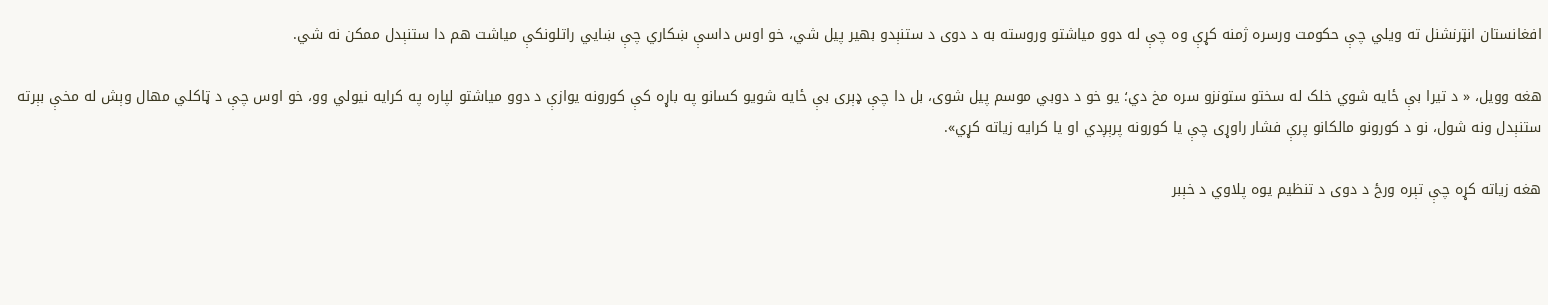افغانستان انټرنشنل ته ویلي چې حکومت ورسره ژمنه کړې وه چې له دوو میاشتو وروسته به د دوی د ستنېدو بهیر پیل شي، خو اوس داسې ښکاري چې ښايي راتلونکې میاشت هم دا ستنېدل ممکن نه شي.

هغه وویل، « د تیرا بې ځایه شوي خلک له سختو ستونزو سره مخ دي؛ یو خو د دوبي موسم پیل شوی، بل دا چې ډېری بې ځایه شویو کسانو په باړه کې کورونه یوازې د دوو میاشتو لپاره په کرایه نیولي وو، خو اوس چې د ټاکلي مهال وېش له مخې بېرته ستنېدل ونه شول، نو د کورونو مالکانو پرې فشار راوړی چې یا کورونه پرېږدي او یا کرایه زیاته کړي».

هغه زیاته کړه چې تېره ورځ د دوی د تنظیم یوه پلاوي د خېبر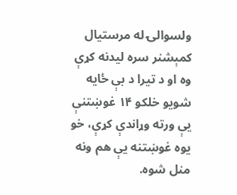ولسوالۍ له مرستیال کمېشنر سره لیدنه کړې وه او د تیرا د بې ځایه شویو خلکو ۱۴ غوښتنې یې ورته وړاندې کړې، خو یوه غوښتنه یې هم ونه منل شوه.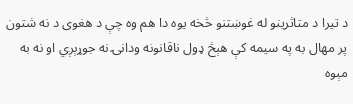د تیرا د متاثرينو له غوښتنو څخه یوه دا هم وه چې د هغوی د نه شتون پر مهال به په سیمه کې هېڅ ډول ناقانونه ودانۍ نه جوړېږي او نه به مېوه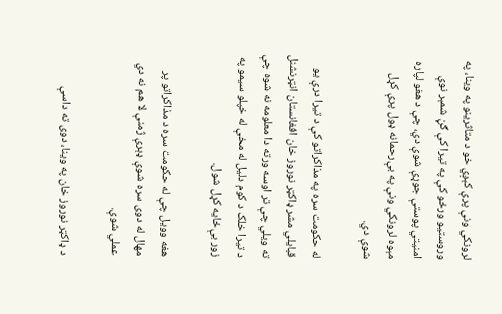لرونکي ونې پرې کېږي خو د متاثرينو په وینا، په وروستیو ورځو کې په تیرا کې ګڼ شمېر نوې امنیتي پوستې جوړې شوې دي، چې د هغو لپاره مېوه لرونکي ونې په بې‌رحمانه ډول پرې کړل شوې دي.

له حکومت سره په مذاکراتو کې د تیرا درې یو قبایلي مشر ډاکټر نوروز خان افغانستان انټرنشنل ته ویلي چې تر اوسه ورته دا معلومه نه شوه چې د تیرا خلک د کوم دلیل له مخې له خپلو سیمو په زور بې‌ځایه کړل شول.

هغه وویل چې له حکومت سره د مذاکراتو پر مهال له دوی سره شوې ډېرې ژمنې لا هم نه دي عملي شوې.

د ډاکټر نوروز خان په وینا، دوی ته داسې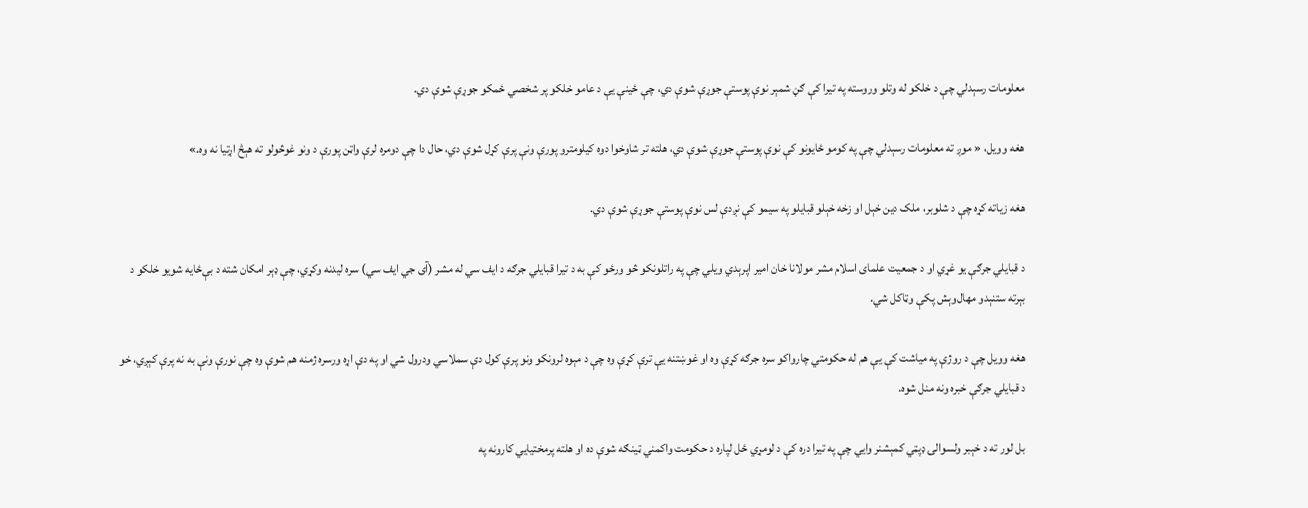معلومات رسېدلي چې د خلکو له وتلو وروسته په تیرا کې ګڼ شمېر نوې پوستې جوړې شوې دي، چې ځینې یې د عامو خلکو پر شخصي ځمکو جوړې شوې دي.

هغه وویل، « موږ ته معلومات رسېدلي چې په کومو ځایونو کې نوې پوستې جوړې شوې دي، هلته تر شاوخوا دوه کیلومترو پورې ونې پرې کړل شوې دي، حال دا چې دومره لرې واټن پورې د ونو غوڅولو ته هېڅ اړتیا نه وه.»

هغه زیاته کړه چې د شلوبر، ملک دین خېل او زخه خېلو قبایلو په سیمو کې نږدې لس نوې پوستې جوړې شوې دي.

د قبایلي جرګې یو غړي او د جمعیت علمای اسلام مشر مولانا خان امیر اپرېدي ویلي چې په راتلونکو څو ورځو کې به د تیرا قبایلي جرګه د ایف سي له مشر (آی جي ایف سي) سره لیدنه وکړي، چې ډېر امکان شته د بې‌ځایه شویو خلکو د بېرته ستنېدو مهال‌وېش پکې وټاکل شي.

هغه وویل چې د روژې په میاشت کې یې هم له حکومتي چارواکو سره جرګه کړې وه او غوښتنه یې ترې کړې وه چې د مېوه لرونکو ونو پرې کول دې سملاسي ودرول شي او په دې اړه ورسره ژمنه هم شوې وه چې نورې ونې به نه پرې کېږي، خو د قبایلي جرګې خبره ونه منل شوه.

بل لور ته د خېبر ولسوالۍ ډپټي کمېشنر وایي چې په تیرا دره کې د لومړي ځل لپاره د حکومت واکمني ټینګه شوې ده او هلته پرمختیایي کارونه په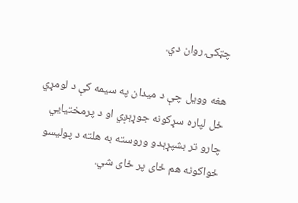چټکۍ روان دي.

هغه وویل چې د میدان په سیمه کې د لومړي ځل لپاره سړکونه جوړېږي او د پرمختیایي چارو تر بشپړېدو وروسته به هلته د پولیسو ځواکونه هم ځای پر ځای شي.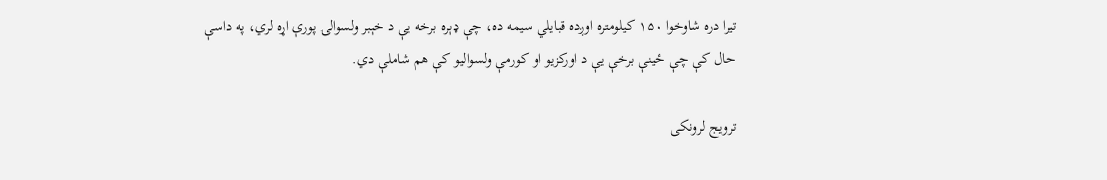تیرا دره شاوخوا ۱۵۰ کیلومتره اوږده قبایلي سیمه ده، چې ډېره برخه یې د خېبر ولسوالۍ پورې اړه لري، په داسې حال کې چې ځینې برخې یې د اورکزیو او کورمې ولسوالیو کې هم شاملې دي.

ترویج لرونکی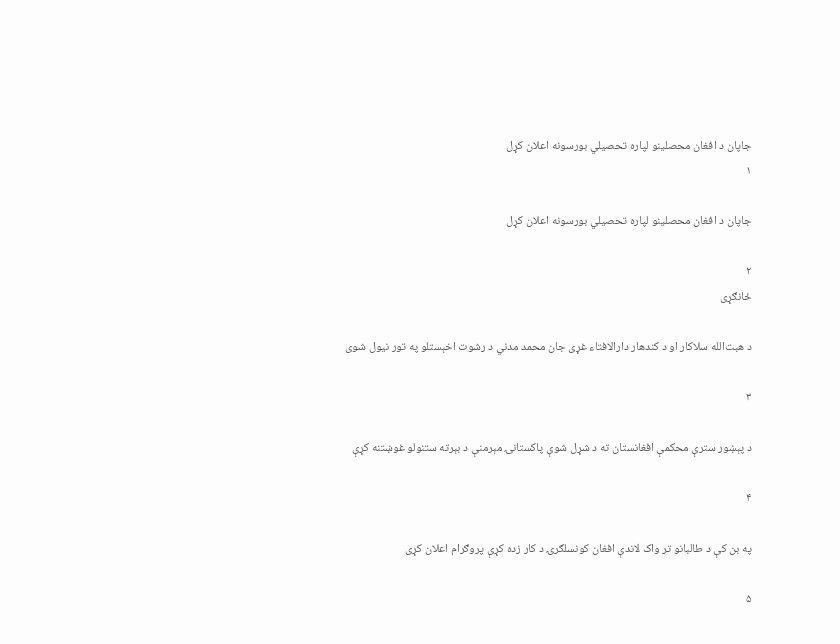جاپان د افغان محصلینو لپاره تحصیلي بورسونه اعلان کړل
۱

جاپان د افغان محصلینو لپاره تحصیلي بورسونه اعلان کړل

۲
ځانګړی

د هبت‌الله سلاکار او د کندهار دارالافتاء غړی جان محمد مدني د رشوت اخېستلو په تور نیول شوی

۳

د پېښور سترې محکمې افغانستان ته د شړل شوې پاکستانۍ مېرمنې د بېرته ستنولو غوښتنه کړې

۴

په بن کې د طالبانو تر واک لاندې افغان کونسلګرۍ د کار زده کړې پروګرام اعلان کړی

۵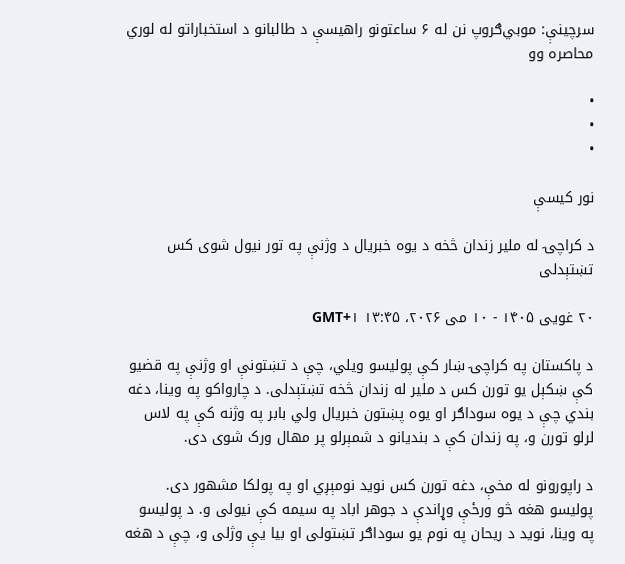سرچینې: موبي‌ګروپ نن له ۶ ساعتونو راهیسې د طالبانو د استخباراتو له لوري محاصره وو

•
•
•

نور کیسې

د کراچۍ له ملیر زندان څخه د یوه خبریال د وژنې په تور نیول شوی کس تښتېدلی

۲۰ غویی ۱۴۰۵ - ۱۰ می ۲۰۲۶، ۱۳:۴۵ GMT+۱

د پاکستان په کراچۍ ښار کې پولیسو ویلي، چې د تښتونې او وژنې په قضیو کې ښکېل یو تورن کس د ملیر له زندان څخه تښتېدلی. د چارواکو په وینا، دغه بندي چې د یوه سوداګر او یوه پښتون خبریال ولي بابر په وژنه کې په لاس لرلو تورن و، په زندان کې د بندیانو د شمېرلو پر مهال ورک شوی دی.

د راپورونو له مخې، دغه تورن کس نوید نومېږي او په پولکا مشهور دی. پولیسو هغه څو ورځې وړاندې د جوهر اباد په سیمه کې نیولی و. د پولیسو په وینا، نوید د ریحان په نوم یو سوداګر تښتولی او بیا یې وژلی و، چې د هغه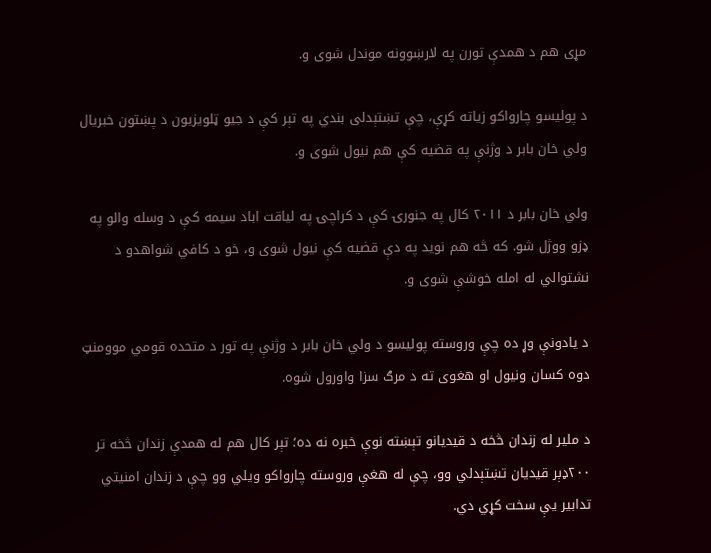مړی هم د همدې تورن په لارښوونه موندل شوی و.

د پولیسو چارواکو زیاته کړې، چې تښتېدلی بندي په تېر کې د جیو ټلویزیون د پښتون خبریال ولي خان بابر د وژنې په قضیه کې هم نیول شوی و.

ولي خان بابر د ۲۰۱۱ کال په جنورۍ کې د کراچۍ په لیاقت اباد سیمه کې د وسله والو په ډزو ووژل شو. که څه هم نوید په دې قضیه کې نیول شوی و، خو د کافي شواهدو د نشتوالي له امله خوشې شوی و.

د یادونې وړ ده چې وروسته پولیسو د ولي خان بابر د وژنې په تور د متحده قومي موومنټ دوه کسان ونیول او هغوی ته د مرګ سزا واورول شوه.

د ملیر له زندان څخه د قیدیانو تېښته نوې خبره نه ده؛ تېر کال هم له همدې زندان څخه تر ۲۰۰ډېر قیدیان تښتېدلي وو، چې له هغې وروسته چارواکو ویلي وو چې د زندان امنیتي تدابیر یې سخت کړي دي.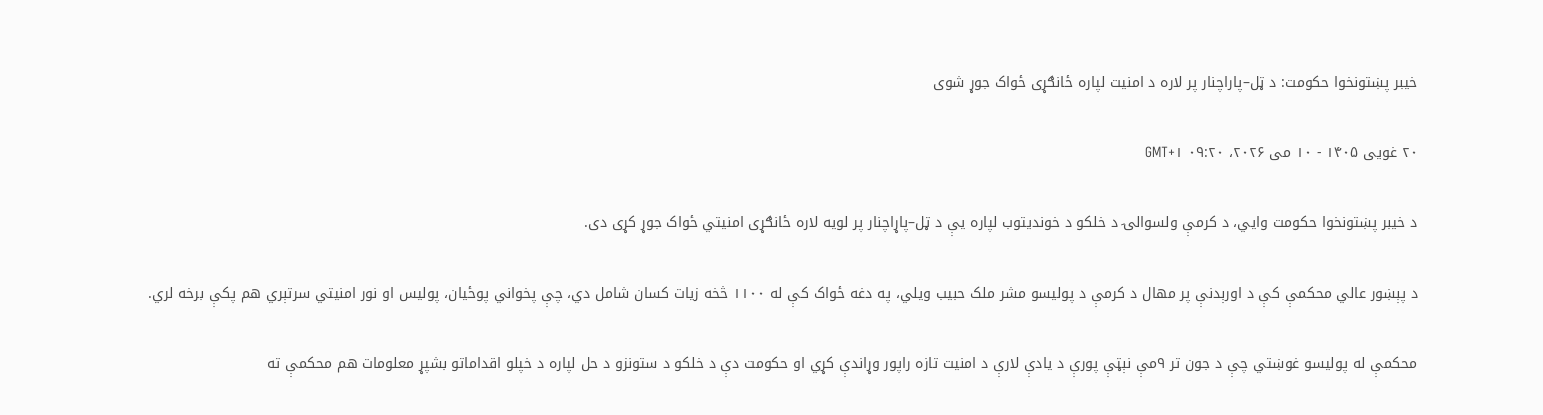خیبر پښتونخوا حکومت: د ټل–پاراچنار پر لاره د امنیت لپاره ځانګړی ځواک جوړ شوی

۲۰ غویی ۱۴۰۵ - ۱۰ می ۲۰۲۶، ۰۹:۲۰ GMT+۱

د خیبر پښتونخوا حکومت وایي، د کرمې ولسوالۍ د خلکو د خوندیتوب لپاره یې د ټل–پاړاچنار پر لویه لاره ځانګړی امنیتي ځواک جوړ کړی دی.

د پېښور عالي محکمې کې د اورېدنې پر مهال د کرمې د پولیسو مشر ملک حبیب ویلي، په دغه ځواک کې له ۱۱۰۰ څخه زیات کسان شامل دي، چې پخواني پوځیان، پولیس او نور امنیتي سرتېري هم پکې برخه لري.

محکمې له پولیسو غوښتي چې د جون تر ۹مې نېټې پورې د یادې لارې د امنیت تازه راپور وړاندې کړي او حکومت دې د خلکو د ستونزو د حل لپاره د خپلو اقداماتو بشپړ معلومات هم محکمې ته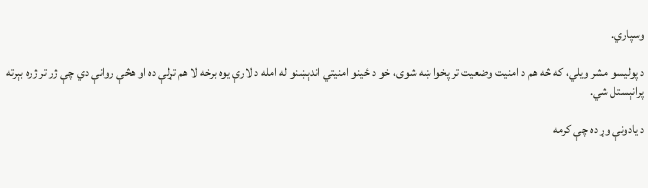وسپاري.

د پولیسو مشر ویلي، که څه هم د امنیت وضعیت تر پخوا ښه شوی، خو د ځینو امنیتي اندېښنو له امله د لارې یوه برخه لا هم تړلې ده او هڅې روانې دي چې ژر تر ژره بېرته پرانېستل شي.

د یادونې وړ ده چې کرمه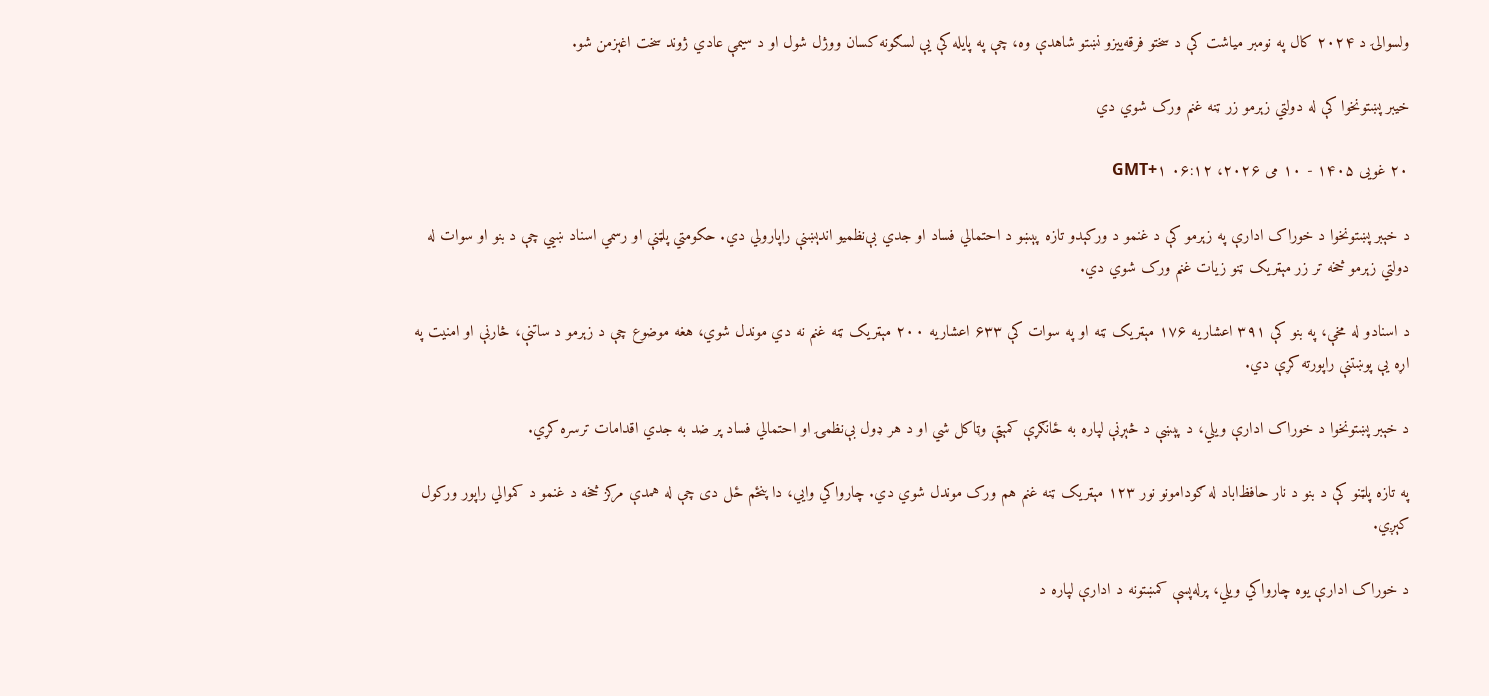ولسوالۍ د ۲۰۲۴ کال په نومبر میاشت کې د سختو فرقه‌ییزو نښتو شاهدې وه، چې په پایله کې یې لسګونه کسان ووژل شول او د سیمې عادي ژوند سخت اغېزمن شو.

خیبر پښتونخوا کې له دولتي زېرمو زر ټنه غنم ورک شوي دي

۲۰ غویی ۱۴۰۵ - ۱۰ می ۲۰۲۶، ۰۶:۱۲ GMT+۱

د خېبر پښتونخوا د خوراک ادارې په زېرمو کې د غنمو د ورکېدو تازه پېښو د احتمالي فساد او جدي بې‌نظمیو اندېښنې راپارولي دي. حکومتي پلټنې او رسمي اسناد ښيي چې د بنو او سوات له دولتي زېرمو څخه تر زر مېټريک ټنو زیات غنم ورک شوي دي.

د اسنادو له مخې، په بنو کې ۳۹۱ اعشاریه ۱۷۶ مېټريک ټنه او په سوات کې ۶۳۳ اعشاریه ۲۰۰ مېټريک ټنه غنم نه دي موندل شوي، هغه موضوع چې د زېرمو د ساتنې، څارنې او امنیت په اړه یې پوښتنې راپورته کړې دي.

د خېبر پښتونخوا د خوراک ادارې ویلي، د پېښې د څېړنې لپاره به ځانګړې کمېټې وټاکل شي او د هر ډول بې‌نظمۍ او احتمالي فساد پر ضد به جدي اقدامات ترسره کړي.

په تازه پلټنو کې د بنو د نار حافظ‌اباد له ګودامونو نور ۱۲۳ مېټريک ټنه غنم هم ورک موندل شوي دي. چارواکي وایي، دا پنځم ځل دی چې له همدې مرکز څخه د غنمو د کموالي راپور ورکول کېږي.

د خوراک ادارې یوه چارواکي ویلي، پرله‌پسې کمښتونه د ادارې لپاره د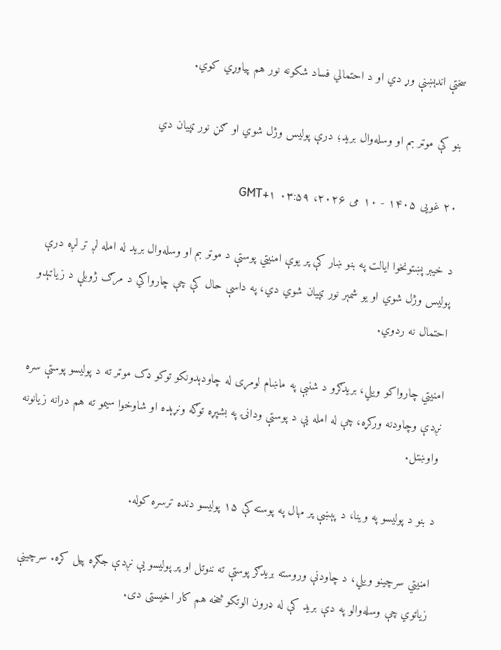سختې اندېښنې وړ دي او د احتمالي فساد شکونه نور هم پیاوړي کوي.

بنو کې موټر بم او وسله‌وال برید؛ درې پولیس وژل شوي او ګڼ نور ټپیان دي

۲۰ غویی ۱۴۰۵ - ۱۰ می ۲۰۲۶، ۰۳:۵۹ GMT+۱

د خیبر پښتونخوا ایالت په بنو ښار کې پر یوې امنیتي پوستې د موټر بم او وسله‌وال برید له امله لږ تر لږه درې پولیس وژل شوي او یو شمېر نور ټپیان شوي دي، په داسې حال کې چې چارواکي د مرګ ژوبلې د زیاتېدو احتمال نه ردوي.

امنیتي چارواکو ویلي، بریدګرو د شنبې په ماښام لومړی له چاودېدونکو توکو ډک موټر ته د پولیسو پوستې سره نږدې وچاودنه ورکړه، چې له امله یې د پوستې ودانۍ په بشپړه توګه ونړېده او شاوخوا سیمو ته هم درانه زیانونه واوښتل.

د بنو د پولیسو په وینا، د پېښې پر مهال په پوسته کې ۱۵ پولیسو دنده ترسره کوله.

امنیتي سرچینو ویلي، د چاودنې وروسته بریدګر پوستې ته ننوتل او پر پولیسو یې نږدې جګړه پیل کړه. سرچینې زیاتوي چې وسله‌والو په دې برید کې له ډرون الوتکو څخه هم کار اخیستی دی.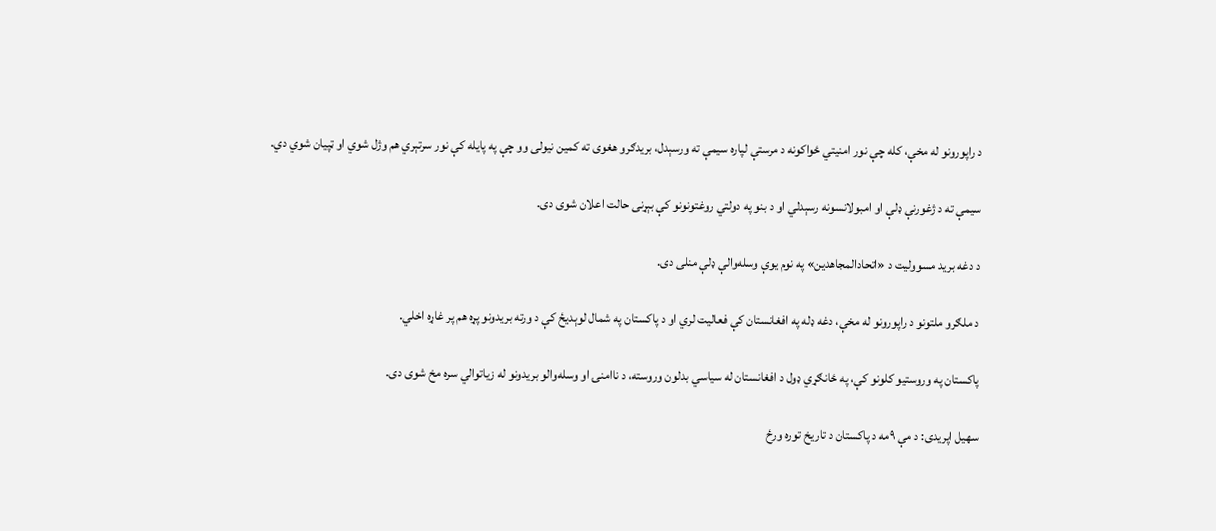د راپورونو له مخې، کله چې نور امنیتي ځواکونه د مرستې لپاره سیمې ته ورسېدل، بریدګرو هغوی ته کمین نیولی وو چې په پایله کې نور سرتېري هم وژل شوي او ټپیان شوي دي.

سیمې ته د ژغورنې ډلې او امبولانسونه رسېدلي او د بنو په دولتي روغتونونو کې بېړنی حالت اعلان شوی دی.

د دغه برید مسوولیت د «اتحادالمجاهدین» په نوم یوې وسله‌والې ډلې منلی دی.

د ملګرو ملتونو د راپورونو له مخې، دغه ډله په افغانستان کې فعالیت لري او د پاکستان په شمال لوېدیځ کې د ورته بریدونو پړه هم پر غاړه اخلي.

پاکستان په وروستیو کلونو کې، په ځانګړي ډول د افغانستان له سیاسي بدلون وروسته، د ناامنۍ او وسله‌والو بریدونو له زیاتوالي سره مخ شوی دی.

سهیل اپريدی: د مې ۹مه د پاکستان د تاريخ توره ورځ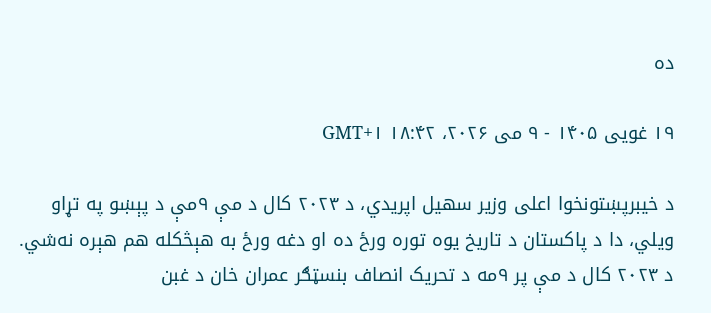ده

۱۹ غویی ۱۴۰۵ - ۹ می ۲۰۲۶، ۱۸:۴۲ GMT+۱

د خيبرپښتونخوا اعلی وزير سهيل اپريدي، د ۲۰۲۳ کال د مې ۹مې د پېښو په تړاو ويلي، دا د پاکستان د تاریخ یوه توره ورځ ده او دغه ورځ به هېڅکله هم هېره نه‌شي. د ۲۰۲۳ کال د مې پر ۹مه د تحریک انصاف بنسټګر عمران خان د غبن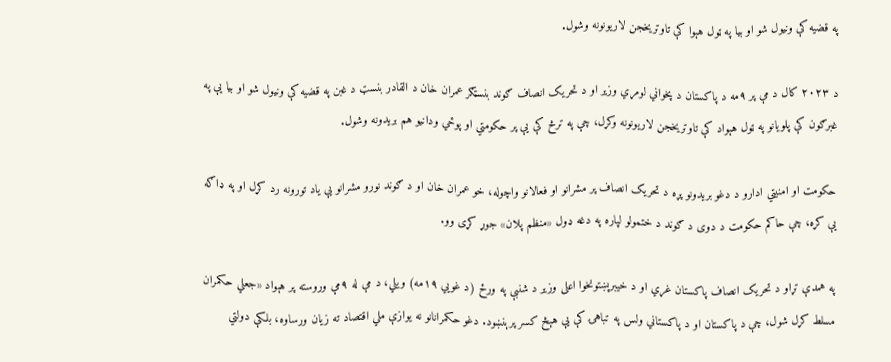په قضیه کې ونیول شو او بیا په ټول هېوا کې تاوتریخجن لاریونونه وشول.

د ۲۰۲۳ کال د مې پر ۹مه د پاکستان د پخواني لومړي وزیر او د تحریک انصاف ګوند بنسټګر عمران خان د القادر بنسټ د غبن په قضيه کې ونیول شو او بيا یې په غبرګون کې پلویانو په ټول هېواد کې تاوتریخجن لاريونونه وکړل، چې په ترڅ کې یې پر حکومتي او پوځي ودانیو هم بریدونه وشول.

حکومت او امنیتي ادارو د دغو بريدونو پړه د تحریک انصاف پر مشرانو او فعالانو واچوله، خو عمران خان او د ګوند نورو مشرانو یې یاد تورونه رد کړل او په ډاګه یې کړه، چې حاکم حکومت د دوی د ګوند د ختمولو لپاره په دغه ډول «منظم پلان» جوړ کړی وو.

په همدې تړاو د تحریک انصاف پاکستان غړي او د خیبرپښتونخوا اعلی وزیر د شنبې په ورځ (د غويي ۱۹مه) ویلي، د مې له ۹مې وروسته پر هېواد «جعلي حکمران مسلط کړل شول، چې د پاکستان او د پاکستاني ولس په تباهۍ کې یې هېڅ کسر پرېنښود. دغو حکمرانانو نه یوازې ملي اقتصاد ته زیان ورساوه، بلکې دولتي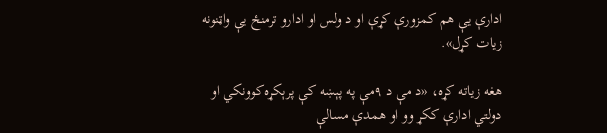ادارې یې هم کمزورې کړې او د ولس او ادارو ترمنځ یې واټنونه زیات کړل».

هغه زياته کړه، «د مې د ۹مې په پېښه کې پرېکړه‌کوونکي او دولتي ادارې ککړ وو او همدې مسالې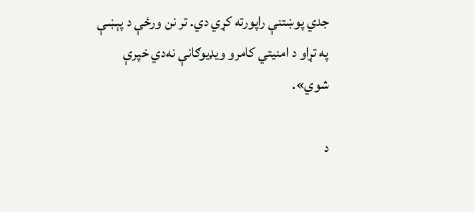جدي پوښتنې راپورته کړي دي. تر نن ورځې د پېښې په تړاو د امنيتي کامرو ويډیوګانې نه‌دي خپرې شوي».

د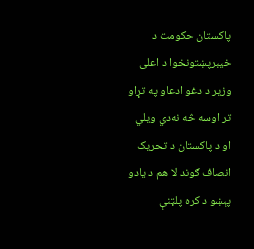پاکستان حکومت د خیبرپښتونخوا د اعلی وزیر د دغو ادعاو په تړاو تر اوسه څه نه‌دي ویلي او د پاکستان د تحریک انصاف ګوند لا هم د یادو پېښو د کره پلټنې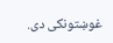غوښتونکی دی.